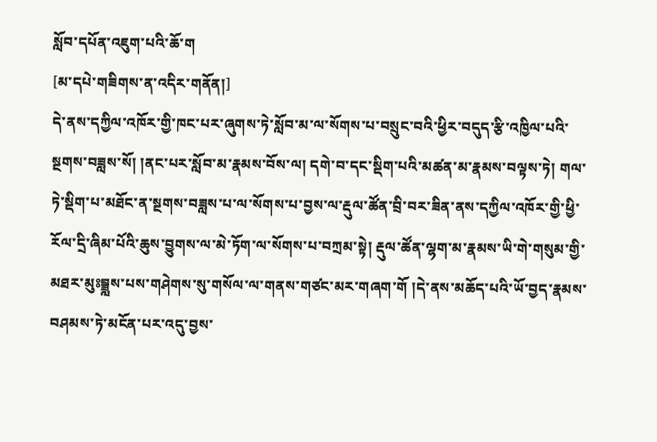སློབ་དཔོན་འཇུག་པའི་ཆོ་ག
[མ་དཔེ་གཟིགས་ན་འདིར་གནོན།]
དེ་ནས་དཀྱིལ་འཁོར་གྱི་ཁང་པར་ཞུགས་ཏེ་སློབ་མ་ལ་སོགས་པ་བསྲུང་བའི་ཕྱིར་བདུད་རྩི་འཁྱིལ་པའི་སྔགས་བཟླས་སོ། །ནང་པར་སློབ་མ་རྣམས་བོས་ལ། དགེ་བ་དང་སྡིག་པའི་མཚན་མ་རྣམས་བལྟས་ཏེ། གལ་ཏེ་སྡིག་པ་མཐོང་ན་སྔགས་བཟླས་པ་ལ་སོགས་པ་བྱས་ལ་རྡུལ་ཚོན་བྲི་བར་ཟིན་ནས་དཀྱིལ་འཁོར་གྱི་ཕྱི་རོལ་དྲི་ཞིམ་པོའི་ཆུས་བྱུགས་ལ་མེ་ཏོག་ལ་སོགས་པ་བཀྲམ་སྟེ། རྡུལ་ཚོན་ལྷག་མ་རྣམས་ཡི་གེ་གསུམ་གྱི་མཐར་མུཿབྯླས་པས་གཤེགས་སུ་གསོལ་ལ་གནས་གཙང་མར་གཞག་གོ །དེ་ནས་མཆོད་པའི་ཡོ་བྱད་རྣམས་བཤམས་ཏེ་མངོན་པར་འདུ་བྱས་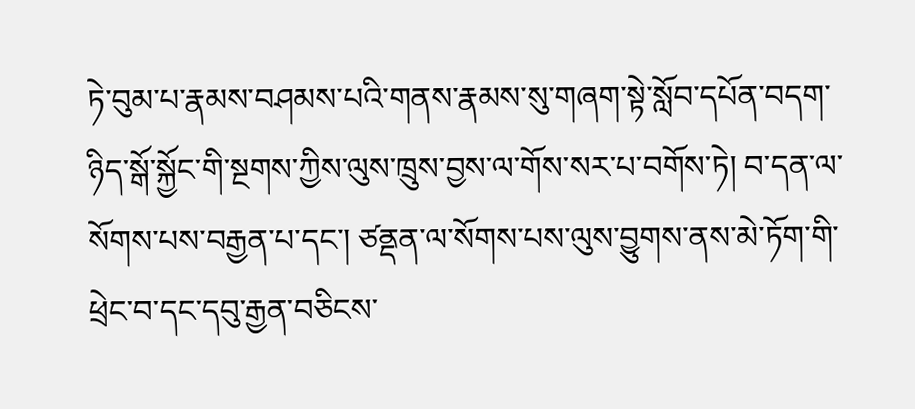ཏེ་བུམ་པ་རྣམས་བཤམས་པའི་གནས་རྣམས་སུ་གཞག་སྟེ་སློབ་དཔོན་བདག་ཉིད་སྒོ་སྐྱོང་གི་སྔགས་ཀྱིས་ལུས་ཁྲུས་བྱས་ལ་གོས་སར་པ་བགོས་ཏེ། བ་དན་ལ་སོགས་པས་བརྒྱན་པ་དང་། ཙནྡན་ལ་སོགས་པས་ལུས་བྱུགས་ནས་མེ་ཏོག་གི་ཕྲེང་བ་དང་དབུ་རྒྱན་བཅིངས་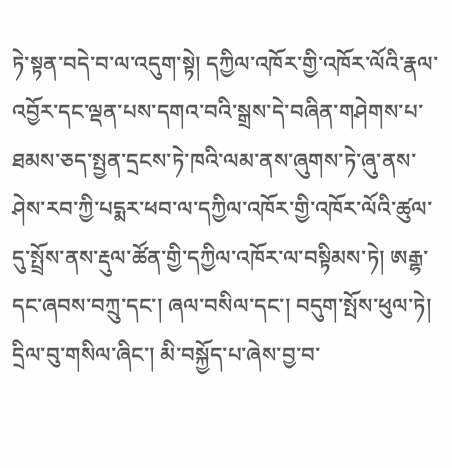ཏེ་སྟན་བདེ་བ་ལ་འདུག་སྟེ། དཀྱིལ་འཁོར་གྱི་འཁོར་ལོའི་རྣལ་འབྱོར་དང་ལྡན་པས་དགའ་བའི་སྒྲས་དེ་བཞིན་གཤེགས་པ་ཐམས་ཅད་སྤྱན་དྲངས་ཏེ་ཁའི་ལམ་ནས་ཞུགས་ཏེ་ཞུ་ནས་ཤེས་རབ་ཀྱི་པདྨར་ཕབ་ལ་དཀྱིལ་འཁོར་གྱི་འཁོར་ལོའི་ཚུལ་དུ་སྤྲོས་ནས་རྡུལ་ཚོན་གྱི་དཀྱིལ་འཁོར་ལ་བསྟིམས་ཏེ། ཨརྒྷ་དང་ཞབས་བཀྲུ་དང་། ཞལ་བསིལ་དང་། བདུག་སྤོས་ཕུལ་ཏེ། དྲིལ་བུ་གསིལ་ཞིང་། མི་བསྐྱོད་པ་ཞེས་བྱ་བ་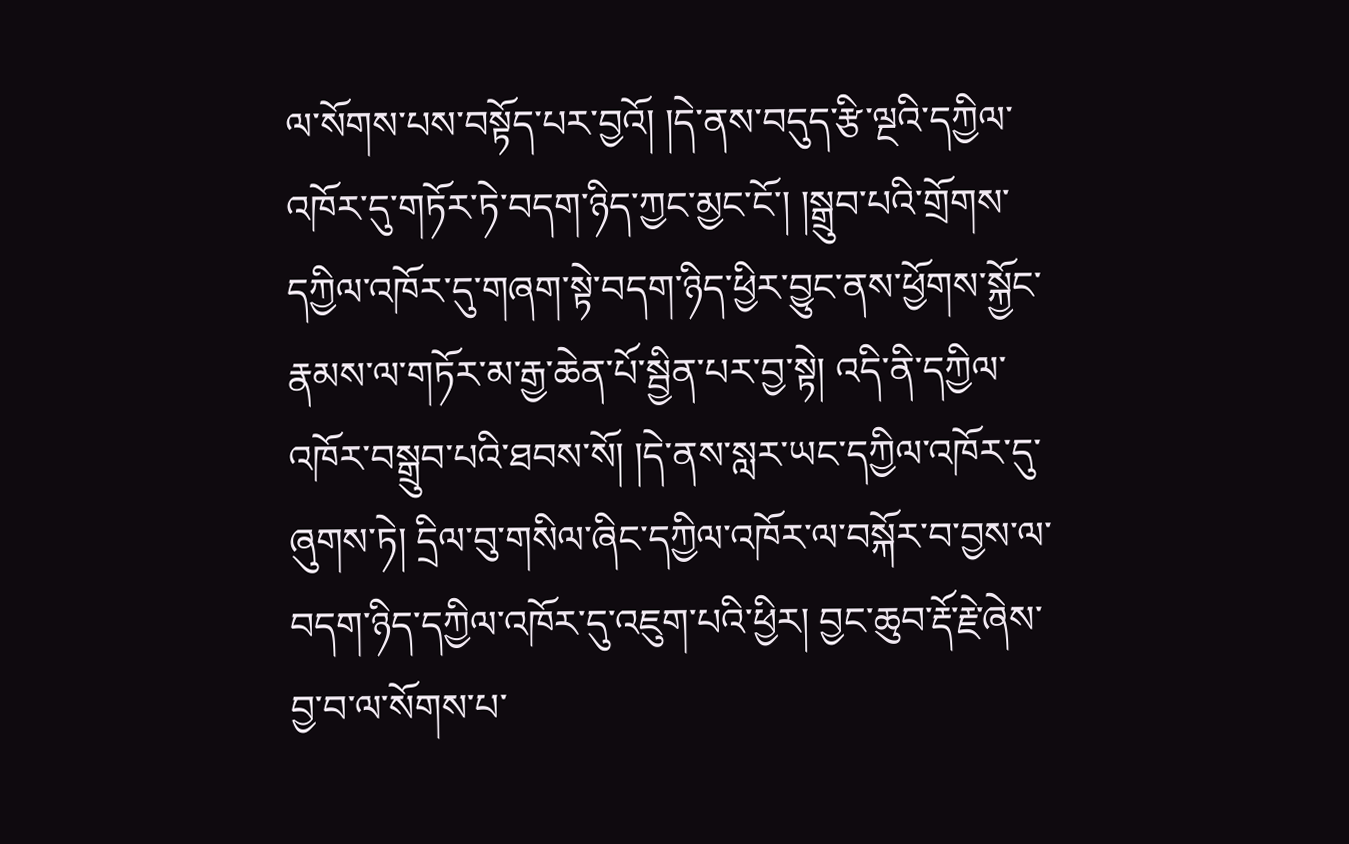ལ་སོགས་པས་བསྟོད་པར་བྱའོ། །དེ་ནས་བདུད་རྩི་ལྔའི་དཀྱིལ་འཁོར་དུ་གཏོར་ཏེ་བདག་ཉིད་ཀྱང་མྱང་ངོ་། །སྒྲུབ་པའི་གྲོགས་དཀྱིལ་འཁོར་དུ་གཞག་སྟེ་བདག་ཉིད་ཕྱིར་བྱུང་ནས་ཕྱོགས་སྐྱོང་རྣམས་ལ་གཏོར་མ་རྒྱ་ཆེན་པོ་སྦྱིན་པར་བྱ་སྟེ། འདི་ནི་དཀྱིལ་འཁོར་བསྒྲུབ་པའི་ཐབས་སོ། །དེ་ནས་སླར་ཡང་དཀྱིལ་འཁོར་དུ་ཞུགས་ཏེ། དྲིལ་བུ་གསིལ་ཞིང་དཀྱིལ་འཁོར་ལ་བསྐོར་བ་བྱས་ལ་བདག་ཉིད་དཀྱིལ་འཁོར་དུ་འཇུག་པའི་ཕྱིར། བྱང་ཆུབ་རྡོ་རྗེ་ཞེས་བྱ་བ་ལ་སོགས་པ་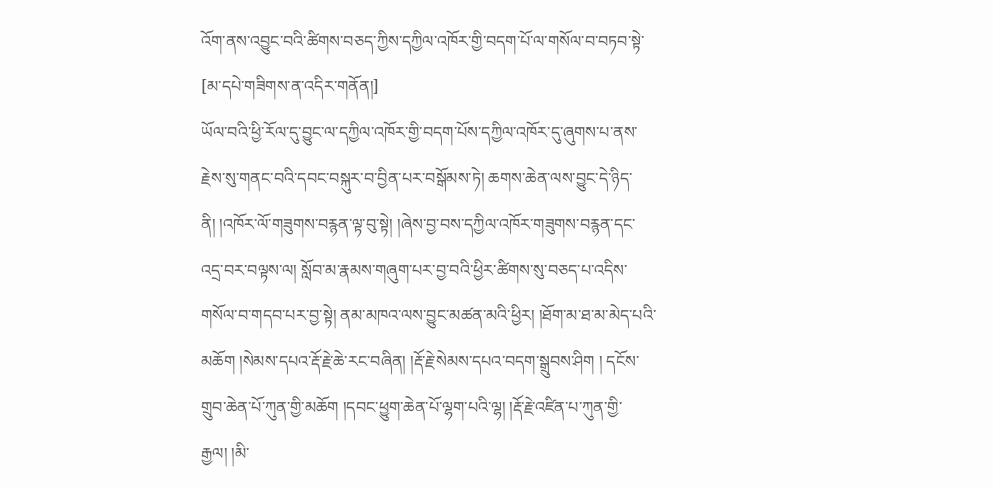འོག་ནས་འབྱུང་བའི་ཚིགས་བཅད་ཀྱིས་དཀྱིལ་འཁོར་གྱི་བདག་པོ་ལ་གསོལ་བ་བཏབ་སྟེ་
[མ་དཔེ་གཟིགས་ན་འདིར་གནོན།]
ཡོལ་བའི་ཕྱི་རོལ་དུ་བྱུང་ལ་དཀྱིལ་འཁོར་གྱི་བདག་པོས་དཀྱིལ་འཁོར་དུ་ཞུགས་པ་ནས་རྗེས་སུ་གནང་བའི་དབང་བསྐུར་བ་བྱིན་པར་བསྒོམས་ཏེ། ཆགས་ཆེན་ལས་བྱུང་དེ་ཉིད་ནི། །འཁོར་ལོ་གཟུགས་བརྙན་ལྟ་བུ་སྟེ། །ཞེས་བྱ་བས་དཀྱིལ་འཁོར་གཟུགས་བརྙན་དང་འདྲ་བར་བལྟས་ལ། སློབ་མ་རྣམས་གཞུག་པར་བྱ་བའི་ཕྱིར་ཚིགས་སུ་བཅད་པ་འདིས་གསོལ་བ་གདབ་པར་བྱ་སྟེ། ནམ་མཁའ་ལས་བྱུང་མཚན་མའི་ཕྱིར། །ཐོག་མ་ཐ་མ་མེད་པའི་མཆོག །སེམས་དཔའ་རྡོ་རྗེ་ཆེ་རང་བཞིན། །རྡོ་རྗེ་སེམས་དཔའ་བདག་སྒྲུབས་ཤིག ། དངོས་གྲུབ་ཆེན་པོ་ཀུན་གྱི་མཆོག །དབང་ཕྱུག་ཆེན་པོ་ལྷག་པའི་ལྷ། །རྡོ་རྗེ་འཛིན་པ་ཀུན་གྱི་རྒྱལ། །མི་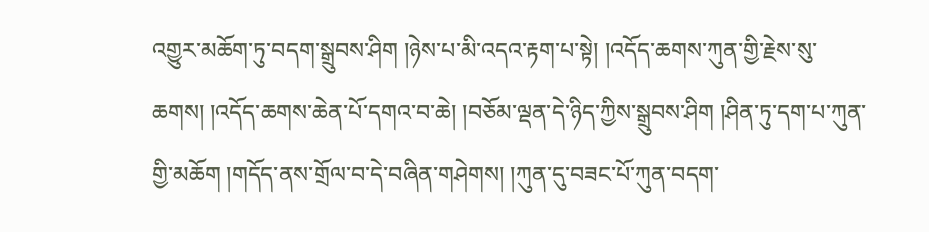འགྱུར་མཆོག་ཏུ་བདག་སྒྲུབས་ཤིག །ཉེས་པ་མི་འདའ་རྟག་པ་སྟེ། །འདོད་ཆགས་ཀུན་གྱི་རྗེས་སུ་ཆགས། །འདོད་ཆགས་ཆེན་པོ་དགའ་བ་ཆེ། །བཅོམ་ལྡན་དེ་ཉིད་ཀྱིས་སྒྲུབས་ཤིག །ཤིན་ཏུ་དག་པ་ཀུན་གྱི་མཆོག །གདོད་ནས་གྲོལ་བ་དེ་བཞིན་གཤེགས། །ཀུན་དུ་བཟང་པོ་ཀུན་བདག་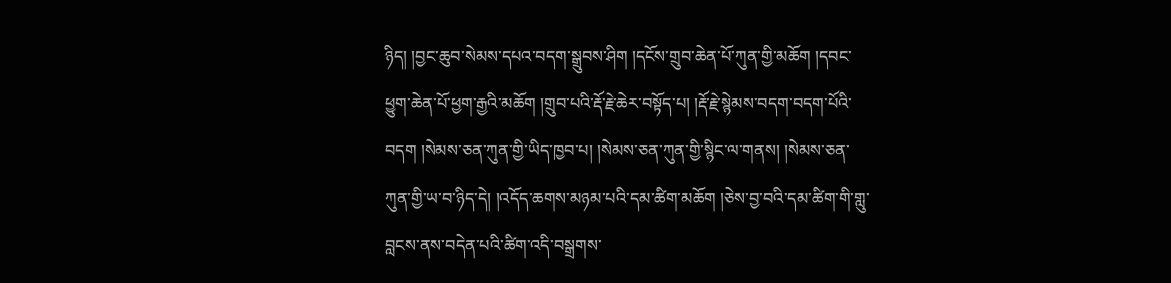ཉིད། །བྱང་ཆུབ་སེམས་དཔའ་བདག་སྒྲུབས་ཤིག །དངོས་གྲུབ་ཆེན་པོ་ཀུན་གྱི་མཆོག །དབང་ཕྱུག་ཆེན་པོ་ཕྱག་རྒྱའི་མཆོག །གྲུབ་པའི་རྡོ་རྗེ་ཆེར་བསྟོད་པ། །རྡོ་རྗེ་སྙེམས་བདག་བདག་པོའི་བདག །སེམས་ཅན་ཀུན་གྱི་ཡིད་ཁྱབ་པ། །སེམས་ཅན་ཀུན་གྱི་སྙིང་ལ་གནས། །སེམས་ཅན་ཀུན་གྱི་ཡ་བ་ཉིད་དེ། །འདོད་ཆགས་མཉམ་པའི་དམ་ཚིག་མཆོག །ཅེས་བྱ་བའི་དམ་ཚིག་གི་གླུ་བླངས་ནས་བདེན་པའི་ཚིག་འདི་བསྒྲགས་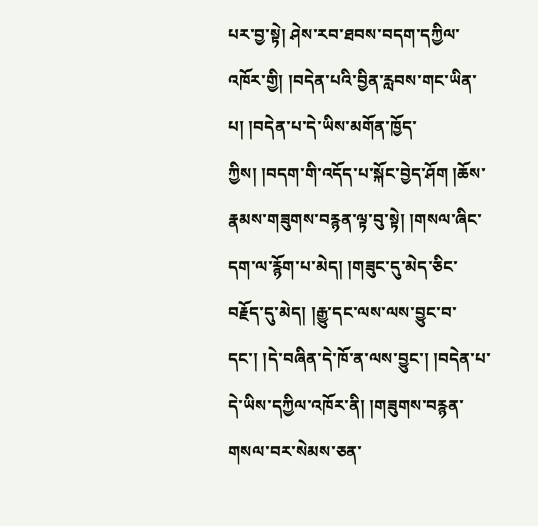པར་བྱ་སྟེ། ཤེས་རབ་ཐབས་བདག་དཀྱིལ་འཁོར་གྱི། །བདེན་པའི་བྱིན་རླབས་གང་ཡིན་པ། །བདེན་པ་དེ་ཡིས་མགོན་ཁྱོད་ཀྱིས། །བདག་གི་འདོད་པ་སྐོང་བྱེད་ཤོག །ཆོས་རྣམས་གཟུགས་བརྙན་ལྟ་བུ་སྟེ། །གསལ་ཞིང་དག་ལ་རྙོག་པ་མེད། །གཟུང་དུ་མེད་ཅིང་བརྗོད་དུ་མེད། །རྒྱུ་དང་ལས་ལས་བྱུང་བ་དང་། །དེ་བཞིན་དེ་ཁོ་ན་ལས་བྱུང་། །བདེན་པ་དེ་ཡིས་དཀྱིལ་འཁོར་ནི། །གཟུགས་བརྙན་གསལ་བར་སེམས་ཅན་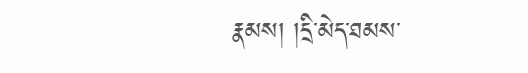རྣམས། །དྲི་མེད་ཐམས་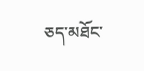ཅད་མཐོང་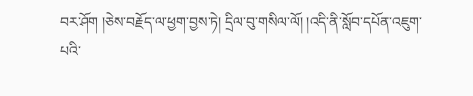བར་ཤོག །ཅེས་བརྗོད་ལ་ཕྱག་བྱས་ཏེ། དྲིལ་བུ་གསིལ་ལོ། །འདི་ནི་སློབ་དཔོན་འཇུག་པའི་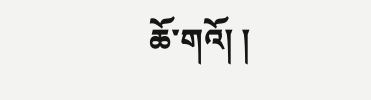ཆོ་གའོ། །